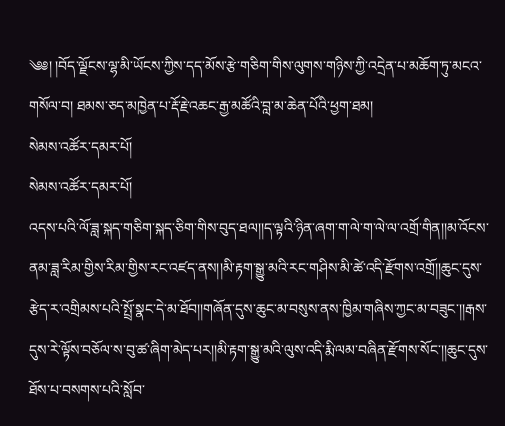༄༅། །བོད་ལྗོངས་ལྷ་མི་ཡོངས་ཀྱིས་དད་མོས་རྩེ་གཅིག་གིས་ལུགས་གཉིས་ཀྱི་འདྲེན་པ་མཆོག་ཏུ་མངའ་གསོལ་བ། ཐམས་ཅད་མཁྱེན་པ་རྡོ་རྗེ་འཆང་རྒྱ་མཚོའི་བླ་མ་ཆེན་པོའི་ཕྱག་ཐམ།
སེམས་འཚོར་དམར་པོ།
སེམས་འཚོར་དམར་པོ།
འདས་པའི་ལོ་ཟླ་སྐད་གཅིག་སྐད་ཅིག་གིས་བུད་ཐལ།།ད་ལྟའི་ཉིན་ཞག་ག་ལེ་ག་ལེ་ལ་འགྲོ་གིན།།མ་འོངས་ནམ་ཟླ་རིམ་གྱིས་རིམ་གྱིས་རང་འཛད་ནས།།མི་རྟག་སྒྱུ་མའི་རང་གཤིས་མི་ཚེ་འདི་རྫོགས་འགྲོ།།ཆུང་དུས་རྩེད་ར་འགྲིམས་པའི་སྤྲོ་སྣང་དེ་མ་ཐོབ།།གཞོན་དུས་ཆུང་མ་བསུས་ནས་ཁྱིམ་གཞིས་ཀྱང་མ་བཟུང་།།རྒས་དུས་རེ་ལྟོས་བཅོལ་ས་བུ་ཚ་ཞིག་མེད་པར།།མི་རྟག་སྒྱུ་མའི་ལུས་འདི་རྨི་ལམ་བཞིན་རྫོགས་སོང་།།ཆུང་དུས་ཐོས་པ་བསགས་པའི་སློབ་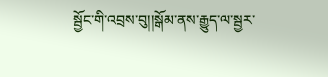སྦྱོང་གི་འབྲས་བུ།།སྒོམ་ནས་རྒྱུད་ལ་སྦྱར་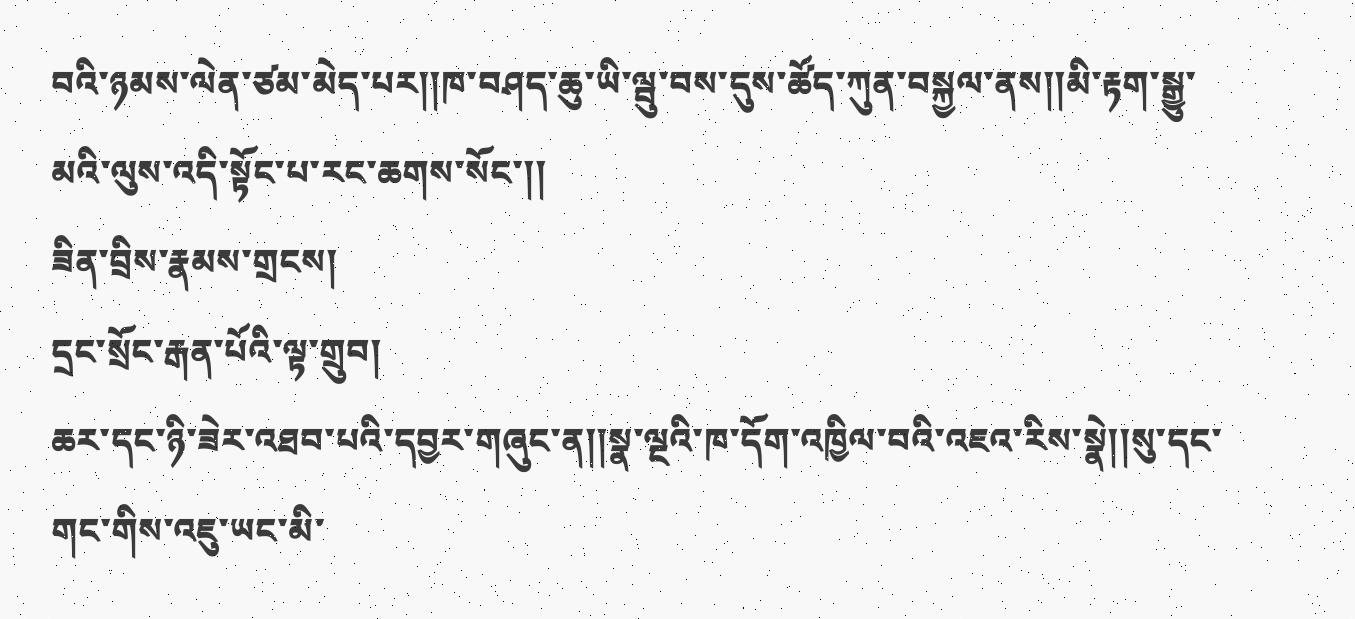བའི་ཉམས་ལེན་ཙམ་མེད་པར།།ཁ་བཤད་ཆུ་ཡི་ལྦུ་བས་དུས་ཚོད་ཀུན་བསྐྱལ་ནས།།མི་རྟག་སྒྱུ་མའི་ལུས་འདི་སྟོང་པ་རང་ཆགས་སོང་།།
ཟིན་བྲིས་རྣམས་གྲངས།
དྲང་སྲོང་རྒན་པོའི་ལྟ་གྲུབ།
ཆར་དང་ཉི་ཟེར་འཐབ་པའི་དབྱར་གཞུང་ན།།སྣ་ལྔའི་ཁ་དོག་འཁྱིལ་བའི་འཇའ་རིས་སྣེ།།སུ་དང་གང་གིས་འཇུ་ཡང་མི་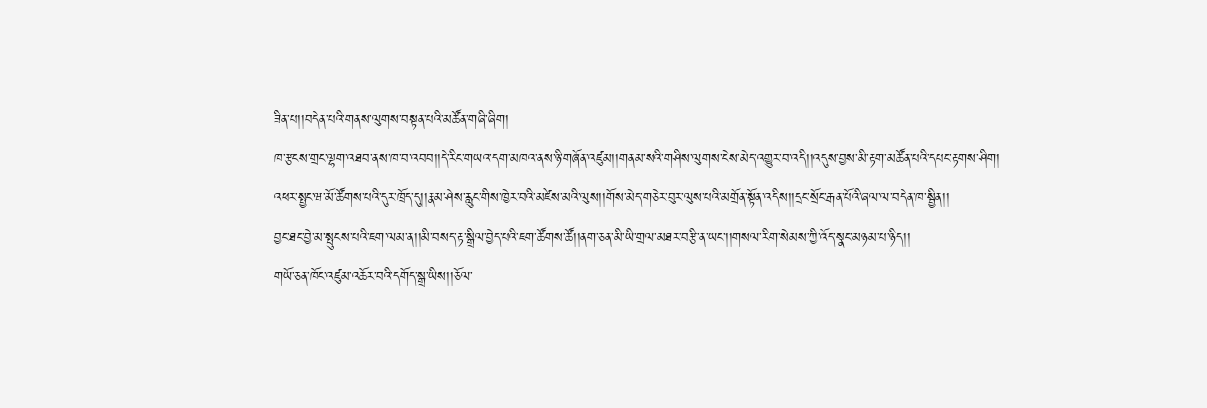ཟིན་པ།།བདེན་པའི་གནས་ལུགས་བསྟན་པའི་མཚོན་གཞི་ཞིག།
ཁ་རྩངས་གྲང་ལྷག་འཐབ་ནས་ཁ་བ་འབབ།།དེ་རིང་གཡའ་དག་མཁའ་ནས་ཉི་གཞོན་འཛུམ།།གནམ་སའི་གཤིས་ལུགས་ངེས་མེད་འགྱུར་བ་འདི།།འདུས་བྱས་མི་རྟག་མཚོན་པའི་དཔང་རྟགས་ཤིག།
འཕར་སྤྱང་ཝ་མོ་ཚོགས་པའི་དུར་ཁྲོད་དུ།།རྣམ་ཤེས་རླུང་གིས་ཁྱེར་བའི་མཛེས་མའི་ལུས།།གོས་མེད་གཅེར་བུར་ལུས་པའི་མགྲོན་སྟོན་འདིས།།དྲང་སྲོང་རྒན་པོའི་ཞལ་ལ་བདེན་ཁ་སྦྱིན།།
བྱང་ཐང་བྱེ་མ་སྤུངས་པའི་ཇག་ལམ་ན།།མི་བསད་རྟ་སྒྲིལ་བྱེད་པའི་ཇག་ཚོགས་ཚོ།།ནག་ཅན་མི་ཡི་གྲལ་མཐར་བརྩི་ན་ཡང་།།གསལ་རིག་སེམས་ཀྱི་འོད་སྣང་མཉམ་པ་ཉིད།།
གཡོ་ཅན་ཁོང་འཛུམ་འཆོར་བའི་དགོད་སྒྲ་ཡིས།།ཅོལ་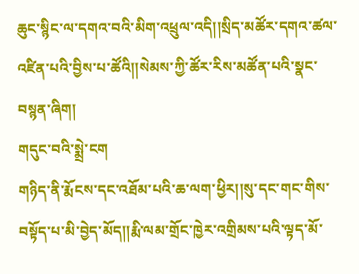ཆུང་སྙིང་ལ་དགའ་བའི་མིག་འཕྲུལ་འདི།།སྲིད་མཚོར་དགའ་ཚལ་འཛིན་པའི་བྱིས་པ་ཚོའི།།སེམས་ཀྱི་ཚོར་རིས་མཚོན་པའི་སྣང་བསྙན་ཞིག།
གདུང་བའི་སྨྲེ་ངག
གཉིད་ནི་རྨོངས་དང་འཐོམ་པའི་ཆ་ལག་ཕྱིར།།སུ་དང་གང་གིས་བསྟོད་པ་མི་བྱེད་མོད།།རྨི་ལམ་གྲོང་ཁྱེར་འགྲིམས་པའི་ལྟད་མོ་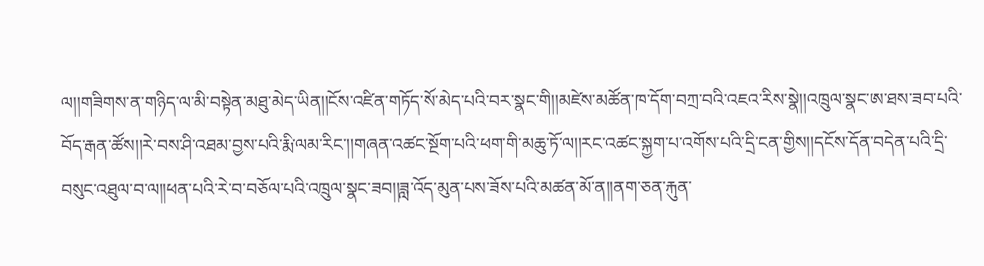ལ།།གཟིགས་ན་གཉིད་ལ་མི་བསྟེན་མཐུ་མེད་ཡིན།།ངོས་འཛིན་གཏོད་སོ་མེད་པའི་བར་སྣང་གི།།མཛེས་མཚོན་ཁ་དོག་བཀྲ་བའི་འཇའ་རིས་སྣེ།།འཁྲུལ་སྣང་ཨ་ཐས་ཟབ་པའི་བོད་རྒན་ཚོས།།རེ་བས་ཤི་འཐམ་བྱས་པའི་རྨི་ལམ་རིང་།།གཞན་འཚང་སྔོག་པའི་ཕག་གི་མཆུ་ཏོ་ལ།།རང་འཚང་སྐྱག་པ་འགོས་པའི་དྲི་ངན་གྱིས།།དངོས་དོན་བདེན་པའི་དྲི་བསུང་འཐུལ་བ་ལ།།ཕན་པའི་རེ་བ་བཅོལ་པའི་འཁྲུལ་སྣང་ཟབ།།ཟླ་འོད་མུན་པས་ཟོས་པའི་མཚན་མོ་ན།།ནག་ཅན་རྐུན་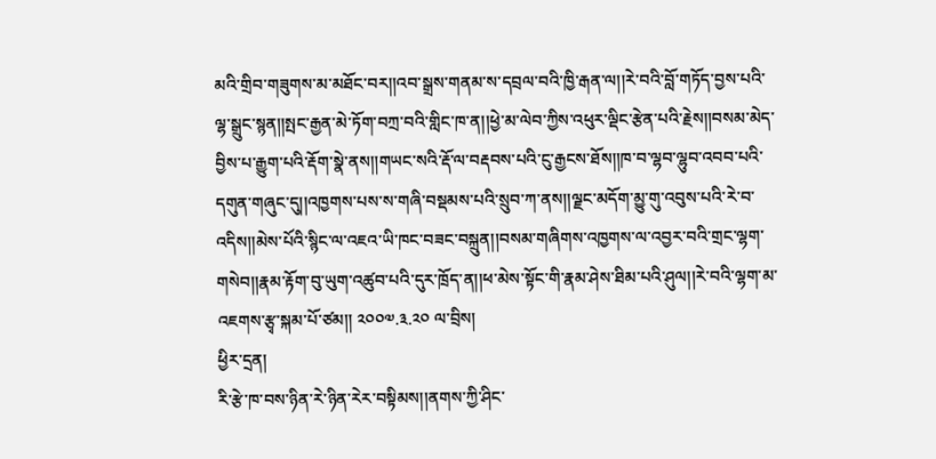མའི་གྲིབ་གཟུགས་མ་མཐོང་བར།།འབ་སྒྲས་གནམ་ས་དབྲལ་བའི་ཁྱི་རྒན་ལ།།རེ་བའི་བློ་གཏོད་བྱས་པའི་ལྷ་སྒྲུང་སྙན།།སྤང་རྒྱན་མེ་ཏོག་བཀྲ་བའི་གླིང་ཁ་ན།།ཕྱེ་མ་ལེབ་ཀྱིས་འཕུར་ལྡིང་རྩེན་པའི་རྗེས།།བསམ་མེད་བྱིས་པ་རྒྱུག་པའི་རྡོག་སྣེ་ནས།།གཡང་སའི་རྡོ་ལ་བརྡབས་པའི་ངུ་རྒྱངས་ཐོས།།ཁ་བ་ལྷབ་ལྷུབ་འབབ་པའི་དགུན་གཞུང་དུ།།འཁྱགས་པས་ས་གཞི་བསྡམས་པའི་སྲུབ་ཀ་ནས།།ལྗང་མདོག་མྱུ་གུ་འབུས་པའི་རེ་བ་འདིས།།མེས་པོའི་སྙིང་ལ་འཇའ་ཡི་ཁང་བཟང་བསྐྲུན།།བསམ་གཞིགས་འཁྱགས་ལ་འབྱར་བའི་གྲང་ལྷག་གསེབ།།རྣམ་རྟོག་བུ་ཡུག་འཚུབ་པའི་དུར་ཁྲོད་ན།།ཕ་མེས་སྟོང་གི་རྣམ་ཤེས་ཐིམ་པའི་ཤུལ།།རེ་བའི་ལྷག་མ་འཇགས་རྩྭ་སྐམ་པོ་ཙམ།། ༢༠༠༧.༣.༢༠ ལ་བྲིས།
ཕྱིར་དྲན།
རི་རྩེ་ཁ་བས་ཉིན་རེ་ཉིན་རེར་བསྟིམས།།ནགས་ཀྱི་ཤིང་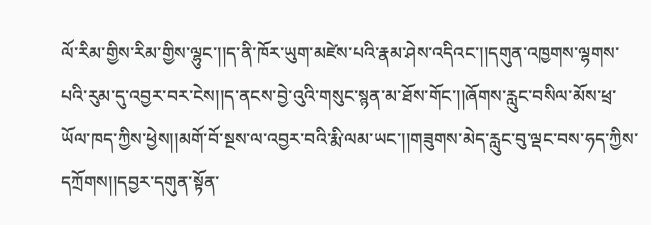ལོ་རིམ་གྱིས་རིམ་གྱིས་ལྷུང་།།ད་ནི་ཁོར་ཡུག་མཛེས་པའི་རྣམ་ཤེས་འདིའང་།།དགུན་འཁྱགས་ལྷགས་པའི་རུམ་དུ་འབྱར་བར་ངེས།།ད་ནངས་བྱེ་འུའི་གསུང་སྙན་མ་ཐོས་གོང་།།ཞོགས་རླུང་བསིལ་མོས་ཕྲ་ཡོལ་ཁད་ཀྱིས་ཕྱེས།།མགོ་བོ་སྔས་ལ་འབྱར་བའི་རྨི་ལམ་ཡང་།།གཟུགས་མེད་རླུང་བུ་ལྡང་བས་ཧད་ཀྱིས་དཀྲོགས།།དབྱར་དགུན་སྟོན་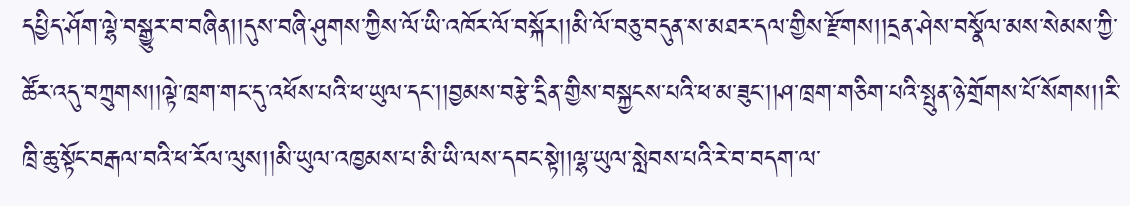དཔྱིད་ཤོག་ལྷེ་བསྒྱུར་བ་བཞིན།།དུས་བཞི་ཤུགས་ཀྱིས་ལོ་ཡི་འཁོར་ལོ་བསྐོར།།མི་ལོ་བཅུ་བདུན་ས་མཐར་དལ་གྱིས་རྫོགས།།དྲན་ཤེས་བསྣོལ་མས་སེམས་ཀྱི་ཚོར་འདུ་བཀྲུགས།།ལྟེ་ཁྲག་གང་དུ་འཕོས་པའི་ཕ་ཡུལ་དང་།།བྱམས་བརྩེ་དྲིན་གྱིས་བསྐྱངས་པའི་ཕ་མ་ཟུང་།།ཤ་ཁྲག་གཅིག་པའི་སྤུན་ཉེ་གྲོགས་པོ་སོགས།།རི་ཁྲི་ཆུ་སྟོང་བརྒལ་བའི་ཕ་རོལ་ལུས།།མི་ཡུལ་འཁྱམས་པ་མི་ཡི་ལས་དབང་སྟེ།།ལྷ་ཡུལ་སླེབས་པའི་རེ་བ་བདག་ལ་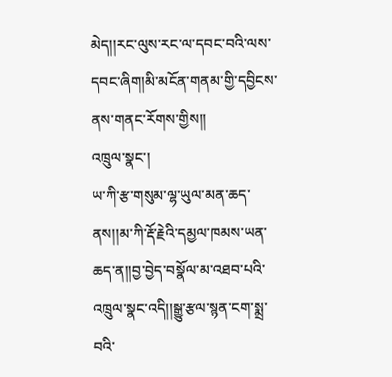མེད།།རང་ལུས་རང་ལ་དབང་བའི་ལས་དབང་ཞིག།མི་མངོན་གནམ་གྱི་དབྱིངས་ནས་གནང་རོགས་གྱིས།།
འཁྲུལ་སྣང་།
ཡ་ཀི་རྩ་གསུམ་ལྷ་ཡུལ་མན་ཆད་ནས།།མ་ཀི་རྡོ་རྗེའི་དམྱལ་ཁམས་ཡན་ཆད་ན།།བྱ་བྱེད་བསྣོལ་མ་འཐབ་པའི་འཁྲུལ་སྣང་འདི།།སྒྱུ་རྩལ་སྙན་ངག་སྨྲ་བའི་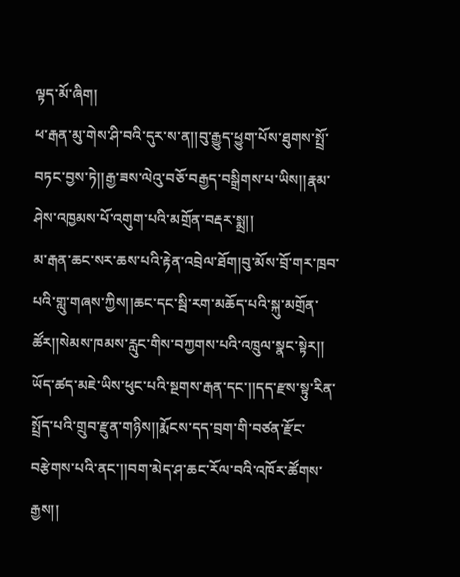ལྟད་མོ་ཞིག།
ཕ་རྒན་མུ་གེས་ཤི་བའི་དུར་ས་ན།།བུ་རྒྱུད་ཕྱུག་པོས་ཐུགས་སྤྲོ་བཏང་བྱས་ཏེ།།རྒྱ་ཟས་ལེའུ་བཅོ་བརྒྱད་བསྒྲིགས་པ་ཡིས།།རྣམ་ཤེས་འཁྱམས་པོ་འགུག་པའི་མགྲོན་བརྡར་སྨྲ།།
མ་རྒན་ཆང་སར་ཆས་པའི་རྟེན་འབྲེལ་ཐོག།བུ་མོས་བྲོ་གར་ཁྲབ་པའི་གླུ་གཞས་ཀྱིས།།ཆང་དང་སྦི་རག་མཆོད་པའི་སྐུ་མགྲོན་ཚོར།།སེམས་ཁམས་རླུང་གིས་བཀྱགས་པའི་འཁྲུལ་སྣང་སྟེར།།
ཡོད་ཚད་མཇེ་ཡིས་ཕུང་པའི་སྔགས་རྒན་དང་།།དད་རྫས་སྟུ་རིན་སྤྲོད་པའི་གྲུབ་རྫུན་གཉིས།།རྨོངས་དད་བྲག་གི་བཙན་རྫོང་བརྩེགས་པའི་ནང་།།བག་མེད་ཤ་ཆང་རོལ་བའི་འཁོར་ཚོགས་རྒྱས།།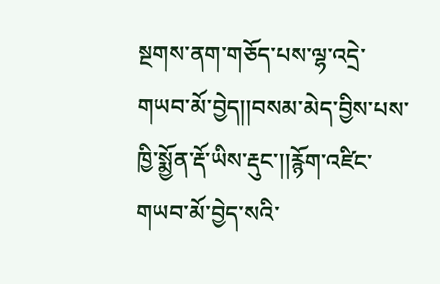སྔགས་ནག་གཅོད་པས་ལྷ་འདྲེ་གཡབ་མོ་བྱེད།།བསམ་མེད་བྱིས་པས་ཁྱི་སྨྱོན་རྡོ་ཡིས་རྡུང་།།རྙོག་འཛིང་གཡབ་མོ་བྱེད་སའི་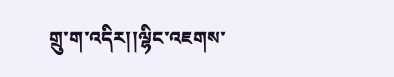གྲུ་ག་འདིར།།ལྷིང་འཇགས་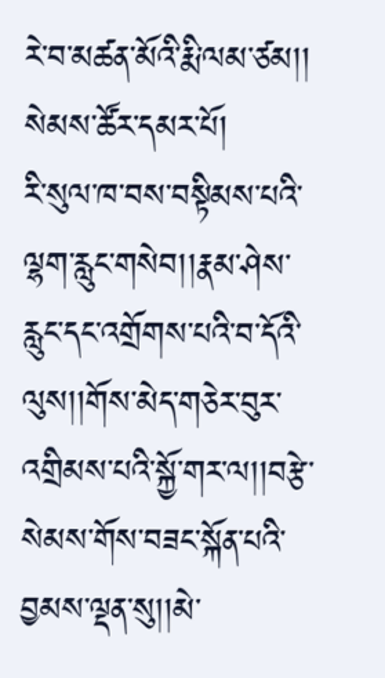རེ་བ་མཚན་མོའི་རྨི་ལམ་ཙམ།།
སེམས་ཚོར་དམར་པོ།
རི་སུལ་ཁ་བས་བསྟིམས་པའི་ལྷག་རླུང་གསེབ།།རྣམ་ཤེས་རླུང་དང་འགྲོགས་པའི་བ་དོའི་ལུས།།གོས་མེད་གཅེར་བུར་འགྲིམས་པའི་སྐྱོ་གར་ལ།།བརྩེ་སེམས་གོས་བཟང་སྐོན་པའི་བྱམས་ལྡན་སུ།།མེ་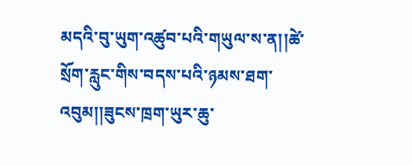མདའི་བུ་ཡུག་འཚུབ་པའི་གཡུལ་ས་ན།།ཚེ་སྲོག་རླུང་གིས་བདས་པའི་ཉམས་ཐག་འབུམ།།ཟུངས་ཁྲག་ཡུར་ཆུ་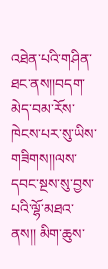འཐེན་པའི་གཤིན་ཐང་ནས།།བདག་མེད་བམ་རོས་ཁེངས་པར་སུ་ཡིས་གཟིགས།།ལས་དབང་སྔས་སུ་བྱས་པའི་ལྷོ་མཐའ་ནས།། མིག་ཆུས་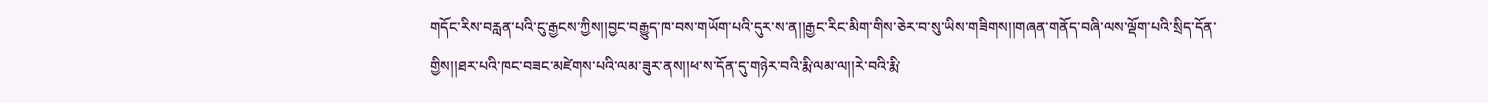གདོང་རིས་བརླན་པའི་ངུ་རྒྱངས་ཀྱིས།།བྱང་བརྒྱུད་ཁ་བས་གཡོག་པའི་དུར་ས་ན།།རྒྱང་རིང་མིག་གིས་ཅེར་བ་སུ་ཡིས་གཟིགས།།གཞན་གནོད་བཞི་ལས་ལྡོག་པའི་སྲིད་དོན་གྱིས།།ཐར་པའི་ཁང་བཟང་མཛེགས་པའི་ལམ་ཟུར་ནས།།ཕ་ས་དོན་དུ་གཉེར་བའི་རྨི་ལམ་ལ།།རེ་བའི་རྨི་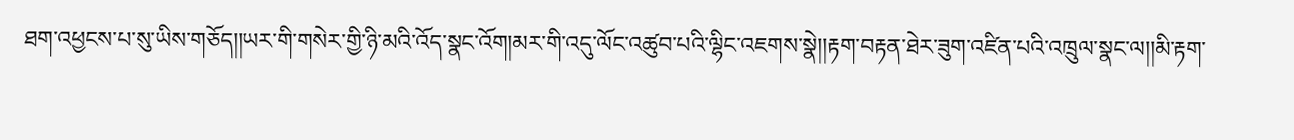ཐག་འཕྱངས་པ་སུ་ཡིས་གཅོད།།ཡར་གི་གསེར་གྱི་ཉི་མའི་འོད་སྣང་འོག།མར་གི་འདུ་ལོང་འཚུབ་པའི་ལྷིང་འཇགས་སྣེ།།རྟག་བརྟན་ཐེར་ཟུག་འཛིན་པའི་འཁྲུལ་སྣང་ལ།།མི་རྟག་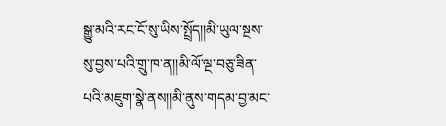སྒྱུ་མའི་རང་ངོ་སུ་ཡིས་སྤྲོད།།མི་ཡུལ་སྔས་སུ་བྱས་པའི་གྲུ་ཁ་ན།།མི་ལོ་ལྔ་བཅུ་ཟིན་པའི་མཇུག་སྣེ་ནས།།མི་ནུས་གདམ་བྱ་མང་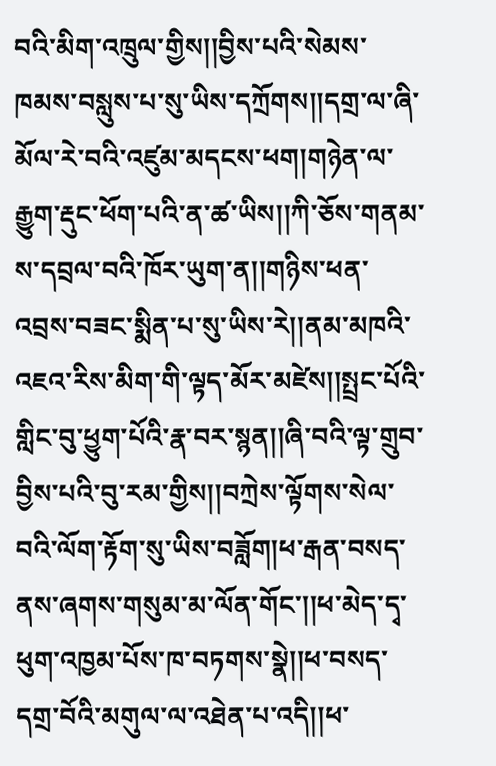བའི་མིག་འཁྲུལ་གྱིས།།བྱིས་པའི་སེམས་ཁམས་བསླུས་པ་སུ་ཡིས་དཀྲོགས།།དགྲ་ལ་ཞི་མོལ་རེ་བའི་འཛུམ་མདངས་ཕག།གཉེན་ལ་རྒྱུག་རྡུང་ཕོག་པའི་ན་ཚ་ཡིས།།ཀི་ཅོས་གནམ་ས་དབྲལ་བའི་ཁོར་ཡུག་ན།།གཉིས་ཕན་འབྲས་བཟང་སྨིན་པ་སུ་ཡིས་རེ།།ནམ་མཁའི་འཇའ་རིས་མིག་གི་ལྟད་མོར་མཛེས།།སྤྲང་པོའི་གླིང་བུ་ཕྱུག་པོའི་རྣ་བར་སྙན།།ཞི་བའི་ལྟ་གྲུབ་བྱིས་པའི་བུ་རམ་གྱིས།།བཀྲེས་ལྟོགས་སེལ་བའི་ལོག་རྟོག་སུ་ཡིས་བཟློག།ཕ་རྒན་བསད་ནས་ཞགས་གསུམ་མ་ལོན་གོང་།།ཕ་མེད་དྭ་ཕུག་འཁྱམ་པོས་ཁ་བཏགས་སྣེ།།ཕ་བསད་དགྲ་བོའི་མགུལ་ལ་འཐེན་པ་འདི།།ཕ་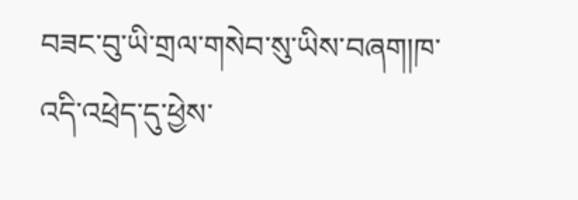བཟང་བུ་ཡི་གྲལ་གསེབ་སུ་ཡིས་བཞག།ཁ་འདི་འཕྲེད་དུ་ཕྱེས་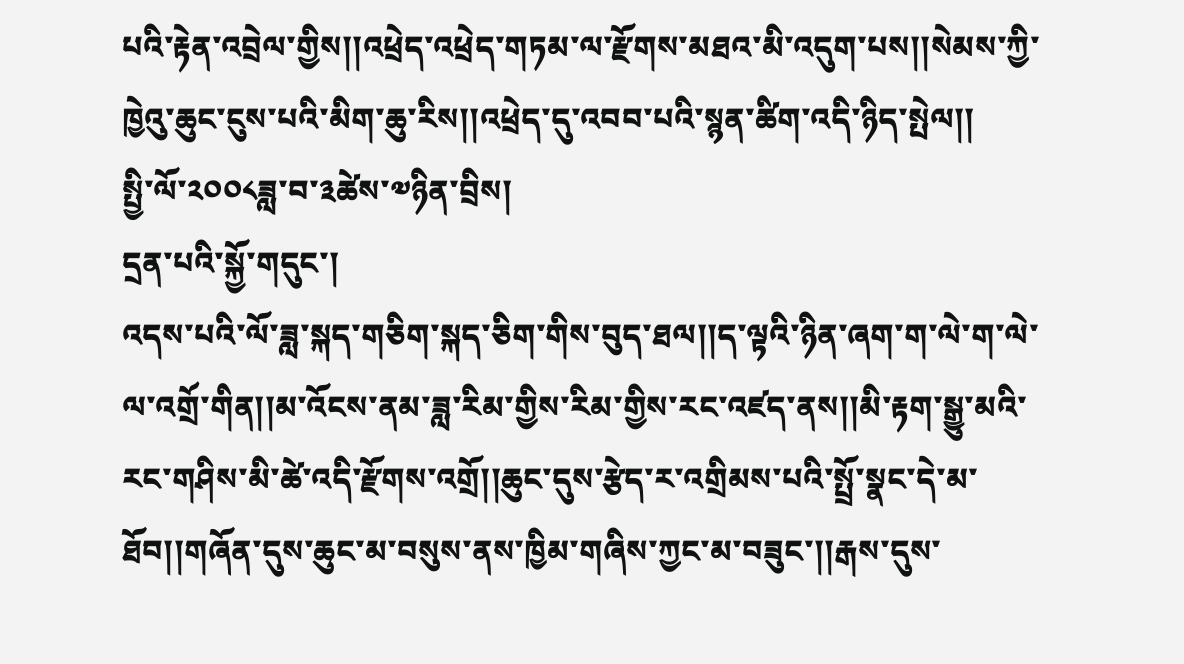པའི་རྟེན་འབྲེལ་གྱིས།།འཕྲེད་འཕྲེད་གཏམ་ལ་རྫོགས་མཐའ་མི་འདུག་པས།།སེམས་ཀྱི་ཁྱེའུ་ཆུང་ངུས་པའི་མིག་ཆུ་རིས།།འཕྲེད་དུ་འབབ་པའི་སྙན་ཚིག་འདི་ཉིད་སྤེལ།།
སྤྱི་ལོ་༢༠༠༨ཟླ་བ་༣ཚེས་༧ཉིན་བྲིས།
དྲན་པའི་སྐྱོ་གདུང་།
འདས་པའི་ལོ་ཟླ་སྐད་གཅིག་སྐད་ཅིག་གིས་བུད་ཐལ།།ད་ལྟའི་ཉིན་ཞག་ག་ལེ་ག་ལེ་ལ་འགྲོ་གིན།།མ་འོངས་ནམ་ཟླ་རིམ་གྱིས་རིམ་གྱིས་རང་འཛད་ནས།།མི་རྟག་སྒྱུ་མའི་རང་གཤིས་མི་ཚེ་འདི་རྫོགས་འགྲོ།།ཆུང་དུས་རྩེད་ར་འགྲིམས་པའི་སྤྲོ་སྣང་དེ་མ་ཐོབ།།གཞོན་དུས་ཆུང་མ་བསུས་ནས་ཁྱིམ་གཞིས་ཀྱང་མ་བཟུང་།།རྒས་དུས་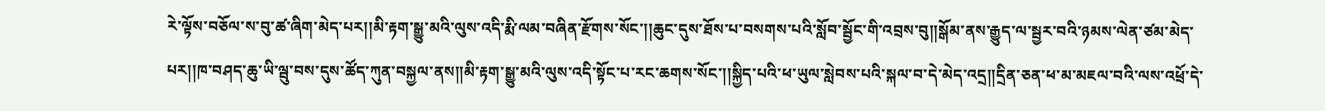རེ་ལྟོས་བཅོལ་ས་བུ་ཚ་ཞིག་མེད་པར།།མི་རྟག་སྒྱུ་མའི་ལུས་འདི་རྨི་ལམ་བཞིན་རྫོགས་སོང་།།ཆུང་དུས་ཐོས་པ་བསགས་པའི་སློབ་སྦྱོང་གི་འབྲས་བུ།།སྒོམ་ནས་རྒྱུད་ལ་སྦྱར་བའི་ཉམས་ལེན་ཙམ་མེད་པར།།ཁ་བཤད་ཆུ་ཡི་ལྦུ་བས་དུས་ཚོད་ཀུན་བསྐྱལ་ནས།།མི་རྟག་སྒྱུ་མའི་ལུས་འདི་སྟོང་པ་རང་ཆགས་སོང་།།སྐྱིད་པའི་ཕ་ཡུལ་སླེབས་པའི་སྐལ་བ་དེ་མེད་འདྲ།།དྲིན་ཅན་ཕ་མ་མཇལ་བའི་ལས་འཕྲོ་དེ་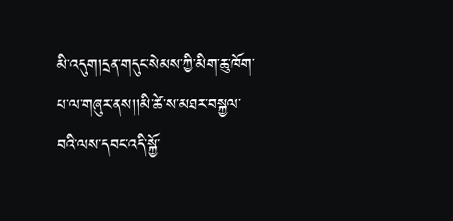མི་འདུག།དྲན་གདུང་སེམས་ཀྱི་མིག་ཆུ་ཁོག་པ་ལ་གཞུར་ནས།།མི་ཚེ་ས་མཐར་བསྐྱལ་བའི་ལས་དབང་འདི་སྐྱོ་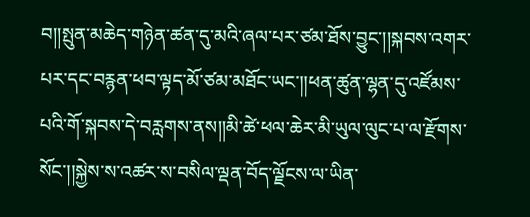བ།།སྤུན་མཆེད་གཉེན་ཚན་དུ་མའི་ཞལ་པར་ཙམ་ཐོས་བྱུང་།།སྐབས་འགར་པར་དང་བརྙན་ཕབ་ལྟད་མོ་ཙམ་མཐོང་ཡང་།།ཕན་ཚུན་ལྷན་དུ་འཛོམས་པའི་གོ་སྐབས་དེ་བརླགས་ནས།།མི་ཚེ་ཕལ་ཆེར་མི་ཡུལ་ལུང་པ་ལ་རྫོགས་སོང་།།སྐྱེས་ས་འཚར་ས་བསིལ་ལྡན་བོད་ལྗོངས་ལ་ཡིན་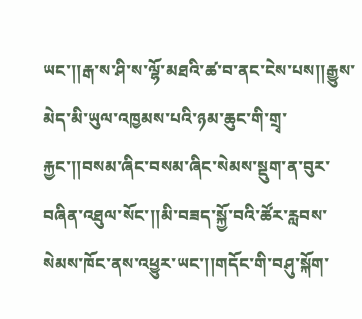ཡང་།།རྒ་ས་ཤི་ས་ལྷོ་མཐའི་ཚ་བ་ནང་ངེས་པས།།རྒྱུས་མེད་མི་ཡུལ་འཁྱམས་པའི་ཉམ་ཆུང་གི་གྲྭ་རྐྱང་།།བསམ་ཞིང་བསམ་ཞིང་སེམས་སྡུག་ན་བུར་བཞིན་འཐུལ་སོང་།།མི་བཟད་སྐྱོ་བའི་ཚོར་རླབས་སེམས་ཁོང་ནས་འཕྱུར་ཡང་།།གདོང་གི་བཤུ་སྐོག་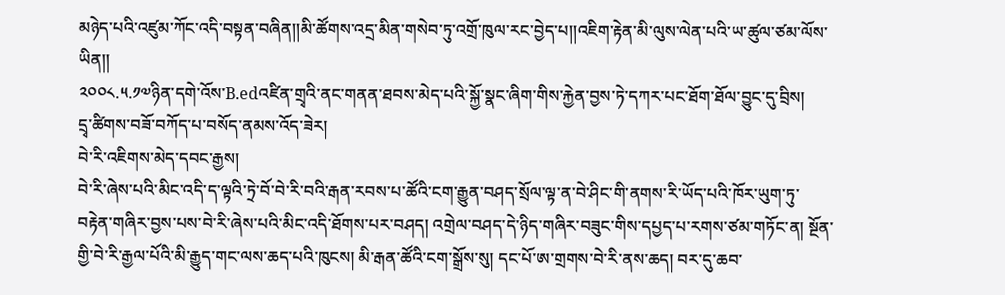མཉེད་པའི་འཛུམ་ཀོང་འདི་བསྟན་བཞིན།།མི་ཚོགས་འདྲ་མིན་གསེབ་ཏུ་འགྲོ་ཁུལ་རང་བྱེད་པ།།འཇིག་རྟེན་མི་ལུས་ལེན་པའི་ཡ་ཚུལ་ཙམ་ལོས་ཡིན།།
༢༠༠༨.༥.༡༧ཉིན་དགེ་འོས་B.edའཛིན་གྲྭའི་ནང་གནན་ཐབས་མེད་པའི་སྐྱོ་སྣང་ཞིག་གིས་རྐྱེན་བྱས་ཏེ་དཀར་པང་ཐོག་ཐོལ་བྱུང་དུ་བྲིས།
དྲྭ་ཚིགས་བཟོ་བཀོད་པ་བསོད་ནམས་འོད་ཟེར།
བེ་རི་འཇིགས་མེད་དབང་རྒྱས།
བེ་རི་ཞེས་པའི་མིང་འདི་ད་ལྟའི་ཏྲེ་བོ་བེ་རི་བའི་རྒན་རབས་པ་ཚོའི་ངག་རྒྱུན་བཤད་སྲོལ་ལྟ་ན་བེ་ཤིང་གི་ནགས་རི་ཡོད་པའི་ཁོར་ཡུག་ཏུ་བརྟེན་གཞིར་བྱས་པས་བེ་རི་ཞེས་པའི་མིང་འདི་ཐོགས་པར་བཤད། འགྲེལ་བཤད་དེ་ཉིད་གཞིར་བཟུང་གིས་དཔྱད་པ་རགས་ཙམ་གཏོང་ན། སྔོན་གྱི་བེ་རི་རྒྱལ་པོའི་མི་རྒྱུད་གང་ལས་ཆད་པའི་ཁུངས། མི་རྒན་ཚོའི་ངག་སྒྲོས་སུ། དང་པོ་ཨ་གྲགས་བེ་རི་ནས་ཆད། བར་དུ་ཆབ་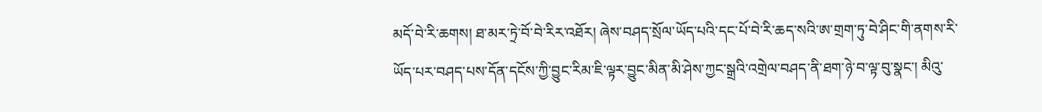མདོ་བེ་རི་ཆགས། ཐ་མར་ཏྲེ་བོ་བེ་རིར་འཐོར། ཞེས་བཤད་སྲོལ་ཡོད་པའི་དང་པོ་བེ་རི་ཆད་སའི་ཨ་གྲག་ཏུ་བེ་ཤིང་གི་ནགས་རི་ཡོད་པར་བཤད་པས་དོན་དངོས་ཀྱི་བྱུང་རིམ་ཇི་ལྟར་བྱུང་མིན་མི་ཤེས་ཀྱང་སྒྲའི་འགྲེལ་བཤད་ནི་ཐག་ཉེ་བ་ལྟ་བུ་སྣང་། མིའུ་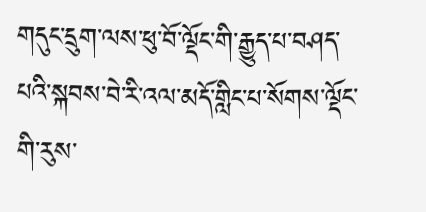གདུང་དྲུག་ལས་ཕུ་བོ་ལྡོང་གི་རྒྱུད་པ་བཤད་པའི་སྐབས་བེ་རི་འལ་མདོ་གླིང་པ་སོགས་ལྡོང་གི་རུས་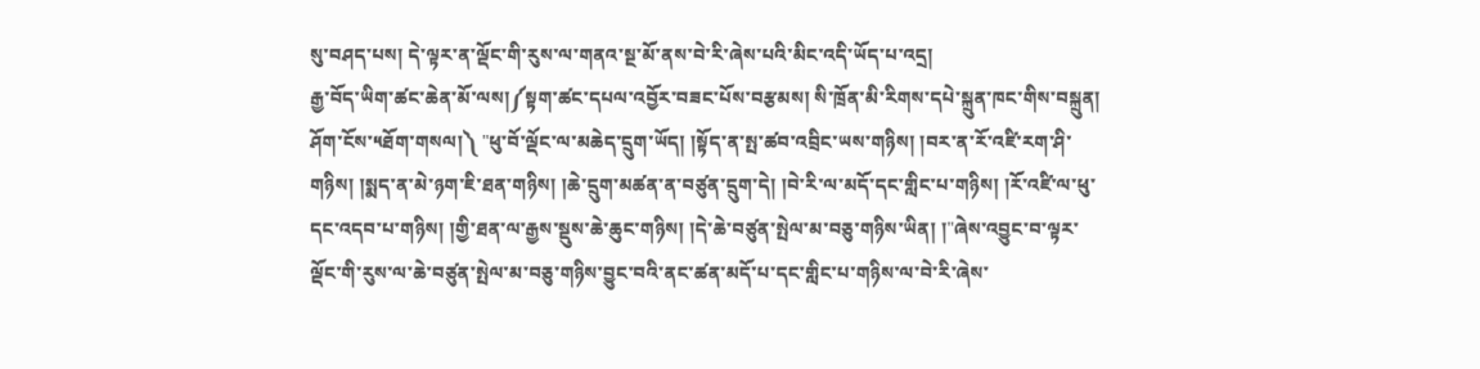སུ་བཤད་པས། དེ་ལྟར་ན་ལྡོང་གི་རུས་ལ་གནའ་སྔ་མོ་ནས་བེ་རི་ཞེས་པའི་མིང་འདི་ཡོད་པ་འདྲ།
རྒྱ་བོད་ཡིག་ཚང་ཆེན་མོ་ལས།༼སྟག་ཚང་དཔལ་འབྱོར་བཟང་པོས་བརྩམས། སི་ཁྲོན་མི་རིགས་དཔེ་སྐྲུན་ཁང་གིས་བསྐྲུན། ཤོག་ངོས་༥ཐོག་གསལ།༽ "ཕུ་བོ་ལྡོང་ལ་མཆེད་དྲུག་ཡོད། །སྟོད་ན་སྤ་ཚབ་འབྲིང་ཡས་གཉིས། །བར་ན་རོ་འཛི་རག་ཤི་གཉིས། །སྨད་ན་མེ་ཉག་ཇི་ཐན་གཉིས། །ཆེ་དྲུག་མཚན་ན་བཙུན་དྲུག་དེ། །བེ་རི་ལ་མདོ་དང་གླིང་པ་གཉིས། །རོ་འཛི་ལ་ཕུ་དང་འདབ་པ་གཉིས། །གྱི་ཐན་ལ་རྒྱས་སྡུས་ཆེ་ཆུང་གཉིས། །དེ་ཆེ་བཙུན་སྤེལ་མ་བཅུ་གཉིས་ཡིན། །"ཞེས་འབྱུང་བ་ལྟར་ལྡོང་གི་རུས་ལ་ཆེ་བཙུན་སྤེལ་མ་བཅུ་གཉིས་བྱུང་བའི་ནང་ཚན་མདོ་པ་དང་གླིང་པ་གཉིས་ལ་བེ་རི་ཞེས་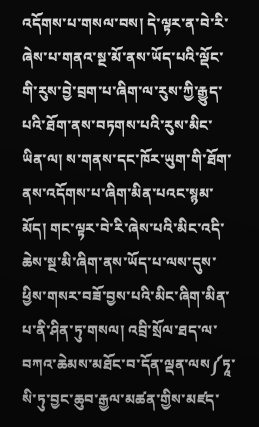འདོགས་པ་གསལ་བས། དེ་ལྟར་ན་བེ་རི་ཞེས་པ་གནའ་སྔ་མོ་ནས་ཡོད་པའི་ལྡོང་གི་རུས་བྱེ་བྲག་པ་ཞིག་ལ་རུས་ཀྱི་རྒྱུད་པའི་ཐོག་ནས་བཏགས་པའི་རུས་མིང་ཡིན་ལ། ས་གནས་དང་ཁོར་ཡུག་གི་ཐོག་ནས་འདོགས་པ་ཞིག་མིན་པའང་སྙམ་མོད། གང་ལྟར་བེ་རི་ཞེས་པའི་མིང་འདི་ཆེས་སྔ་མི་ཞིག་ནས་ཡོད་པ་ལས་དུས་ཕྱིས་གསར་བཟོ་བྱས་པའི་མིང་ཞིག་མིན་པ་ནི་ཤིན་ཏུ་གསལ། འབྲི་སྲོལ་ཐད་ལ་བཀའ་ཆེམས་མཐོང་བ་དོན་ལྡན་ལས༼ཏཱ་སི་ཏུ་བྱང་ཆུབ་རྒྱལ་མཚན་གྱིས་མཛད་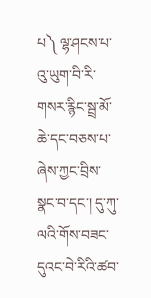པ༽ ལྷ་ཤངས་པ་འུ་ཡུག་བི་རི་གསར་རྙིང་སྦྲ་མོ་ཆེ་དང་བཅས་པ་ཞེས་ཀྱང་བྲིས་སྣང་བ་དང་། དུ་ཀུ་ལའི་གོས་བཟང་དུའང་བེ་རིའི་ཚབ་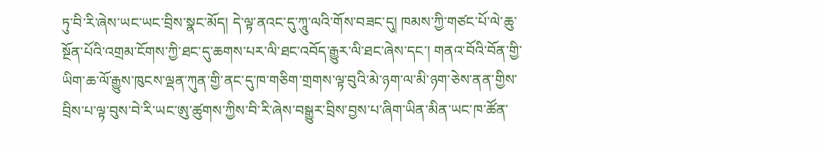ཏུ་བི་རི་ཞེས་ཡང་ཡང་བྲིས་སྣང་མོད། དེ་ལྟ་ནའང་དུ་ཀཱུ་ལའི་གོས་བཟང་དུ། ཁམས་ཀྱི་གཙང་པོ་ལེ་ཆུ་སྔོན་པོའི་འགྲམ་ངོགས་ཀྱི་ཐང་དུ་ཆགས་པར་ལི་ཐང་འབོད་རྒྱུར་ལི་ཐང་ཞེས་དང་། གནའ་བོའི་བོན་གྱི་ཡིག་ཆ་ལོ་རྒྱུས་ཁུངས་ལྡན་ཀུན་གྱི་ནང་དུ་ཁ་གཅིག་གྲགས་ལྟ་བུའི་མེ་ཉག་ལ་མི་ཉག་ཅེས་ནན་གྱིས་བྲིས་པ་ལྟ་བུས་བེ་རི་ཡང་ཨུ་ཚུགས་ཀྱིས་བི་རི་ཞེས་བསྒྱུར་བྲིས་བྱས་པ་ཞིག་ཡིན་མིན་ཡང་ཁ་ཚོན་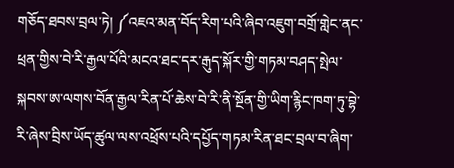གཅོད་ཐབས་བྲལ་ཏེ། ༼འཇའ་མན་བོད་རིག་པའི་ཞིབ་འཇུག་བགྲོ་གླེང་ནང་ཕྲན་གྱིས་བེ་རི་རྒྱལ་པོའི་མངའ་ཐང་དར་རྒུད་སྐོར་གྱི་གཏམ་བཤད་སྤེལ་སྐབས་ཨ་ལགས་བོན་རྒྱལ་རིན་པོ་ཆེས་བེ་རི་ནི་སྔོན་གྱི་ཡིག་རྙིང་ཁག་ཏུ་བྷེ་རི་ཞེས་བྲིས་ཡོད་ཚུལ་ལས་འཕྲོས་པའི་དཔྱོད་གཏམ་རིན་ཐང་བྲལ་བ་ཞིག་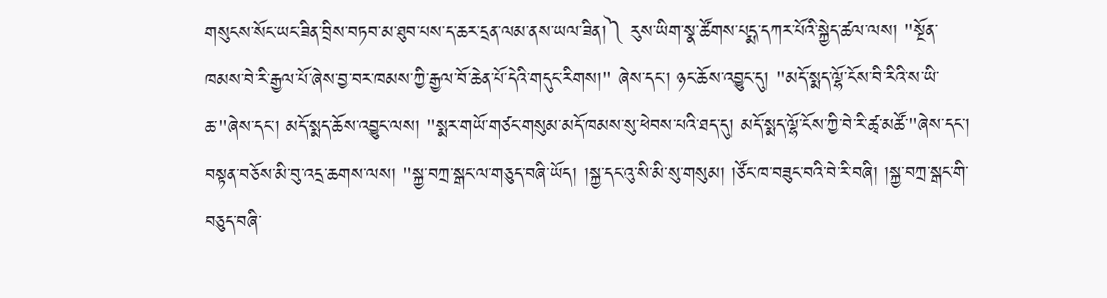གསུངས་སོང་ཡང་ཟིན་བྲིས་བཏབ་མ་ཐུབ་པས་ད་ཆར་དྲན་ལམ་ནས་ཡལ་ཟིན།༽ རུས་ཡིག་སྣ་ཚོགས་པདྨ་དཀར་པོའི་སྐྱེད་ཚལ་ལས། "སྔོན་ཁམས་བེ་རི་རྒྱལ་པོ་ཞེས་བྱ་བར་ཁམས་ཀྱི་རྒྱལ་བོ་ཆེན་པོ་དེའི་གདུང་རིགས།" ཞེས་དང་། ཉང་ཆོས་འབྱུང་དུ། "མདོ་སྨད་ལྷོ་ངོས་བི་རིའི་ས་ཡི་ཆ་"ཞེས་དང་། མདོ་སྨད་ཆོས་འབྱུང་ལས། "སྨར་གཡོ་གཙང་གསུམ་མདོ་ཁམས་སུ་ཕེབས་པའི་ཐད་དུ། མདོ་སྨད་ལྷོ་ངོས་ཀྱི་བེ་རི་ཚྭ་མཚོ་"ཞེས་དང་། བསྟན་བཅོས་མི་བུ་འདྲ་ཆགས་ལས། "སྐྱ་བཀྲ་སྒང་ལ་གཅུད་བཞི་ཡོད། །སྐྱ་དང་འུ་སི་མི་སུ་གསུམ། །ཙོང་ཁ་བཟུང་བའི་བེ་རི་བཞི། །སྐྱ་བཀྲ་སྒང་གི་བཅུད་བཞི་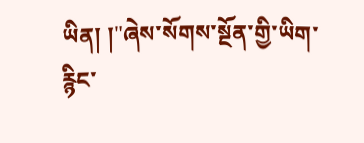ཡིན། །"ཞེས་སོགས་སྔོན་གྱི་ཡིག་རྙིང་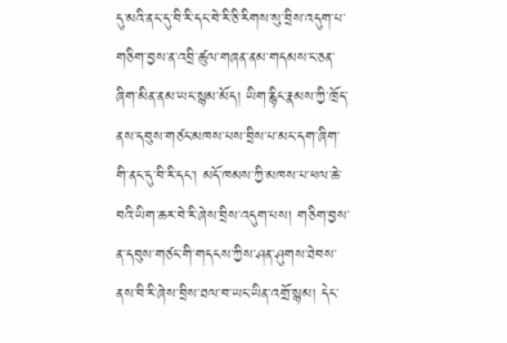དུ་མའི་ནང་དུ་བི་རི་དང་བེ་རི་ཅི་རིགས་སུ་བྲིས་འདུག་པ་གཅིག་བྱས་ན་འབྲི་ཚུལ་གཞན་ནམ་གདམས་ང་ཅན་ཞིག་མིན་ནམ་ཡང་སྙམ་མོད། ཡིག་རྙིང་རྣམས་ཀྱི་ཁྲོད་ནས་དབུས་གཙང་མཁས་པས་བྲིས་པ་མང་དག་ཞིག་གི་ནང་དུ་བི་རི་དང་། མདོ་ཁམས་ཀྱི་མཁས་པ་ཕལ་ཆེ་བའི་ཡིག་ཆར་བེ་རི་ཞེས་བྲིས་འདུག་པས། གཅིག་བྱས་ན་དབུས་གཙང་གི་གདངས་ཀྱིས་ཤན་ཤུགས་ཐེབས་ནས་བི་རི་ཞེས་བྲིས་ཐལ་བ་ཡང་ཡིན་འགྲོ་སྙམ། དེང་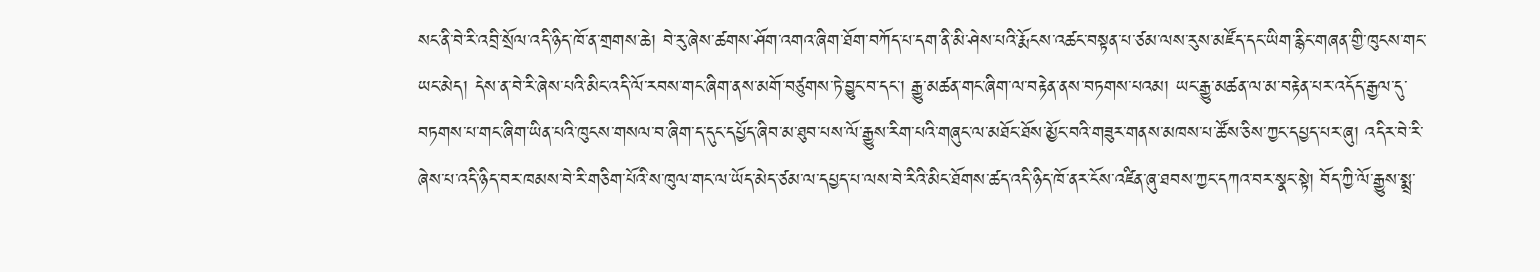སང་ནི་བེ་རི་འབྲི་སྲོལ་འདི་ཉིད་ཁོ་ན་གྲགས་ཆེ། བེ་རུ་ཞེས་ཚགས་ཤོག་འགའ་ཞིག་ཐོག་བཀོད་པ་དག་ནི་མི་ཤེས་པའི་རྨོངས་འཚང་བསྟན་པ་ཙམ་ལས་རུས་མཛོད་དང་ཡིག་རྙིང་གཞན་གྱི་ཁུངས་གང་ཡང་མེད། དེས་ན་བེ་རི་ཞེས་པའི་མིང་འདི་ལོ་རབས་གང་ཞིག་ནས་མགོ་བཙུགས་ཏེ་བྱུང་བ་དང་། རྒྱུ་མཚན་གང་ཞིག་ལ་བརྟེན་ནས་བཏགས་པའམ། ཡང་རྒྱུ་མཚན་ལ་མ་བརྟེན་པར་འདོད་རྒྱལ་དུ་བཏགས་པ་གང་ཞིག་ཡིན་པའི་ཁུངས་གསལ་བ་ཞིག་ད་དུང་དཔྱོད་ཞིབ་མ་ཐུབ་པས་ལོ་རྒྱུས་རིག་པའི་གཞུང་ལ་མཐོང་ཐོས་མྱོང་བའི་གཟུར་གནས་མཁས་པ་ཚོས་ཅིས་ཀྱང་དཔྱད་པར་ཞུ། འདིར་བེ་རི་ཞེས་པ་འདི་ཉིད་བར་ཁམས་བེ་རི་གཅིག་པོའི་ས་ཁུལ་གང་ལ་ཡོད་མེད་ཙམ་ལ་དཔྱད་པ་ལས་བེ་རིའི་མིང་ཐོགས་ཚད་འདི་ཉིད་ཁོ་ནར་ངོས་འཛིན་ཞུ་ཐབས་ཀྱང་དཀའ་བར་སྣང་སྟེ། བོད་ཀྱི་ལོ་རྒྱུས་སྨྲ་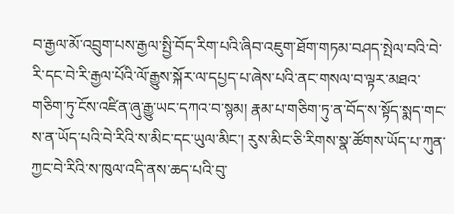བ་རྒྱལ་མོ་འབྲུག་པས་རྒྱལ་སྤྱི་བོད་རིག་པའི་ཞིབ་འཇུག་ཐོག་གཏམ་བཤད་སྤེལ་བའི་བེ་རི་དང་བེ་རི་རྒྱལ་པོའི་ལོ་རྒྱུས་སྐོར་ལ་དཔྱད་པ་ཞེས་པའི་ནང་གསལ་བ་ལྟར་མཐའ་གཅིག་ཏུ་ངོས་འཛིན་ཞུ་རྒྱུ་ཡང་དཀའ་བ་སྙམ། རྣམ་པ་གཅིག་ཏུ་ན་བོད་ས་སྟོད་སྨད་གང་ས་ན་ཡོད་པའི་བེ་རིའི་ས་མིང་དང་ཡུལ་མིང་། རུས་མིང་ཅི་རིགས་སྣ་ཚོགས་ཡོད་པ་ཀུན་ཀྱང་བེ་རིའི་ས་ཁུལ་འདི་ནས་ཆད་པའི་བུ་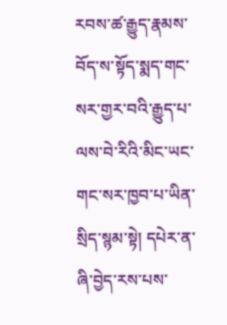རབས་ཚ་རྒྱུད་རྣམས་བོད་ས་སྟོད་སྨད་གང་སར་གྱར་བའི་རྒྱུད་པ་ལས་བེ་རིའི་མིང་ཡང་གང་སར་ཁྱབ་པ་ཡིན་སྲིད་སྙམ་སྟེ། དཔེར་ན་ཞི་བྱེད་རས་པས་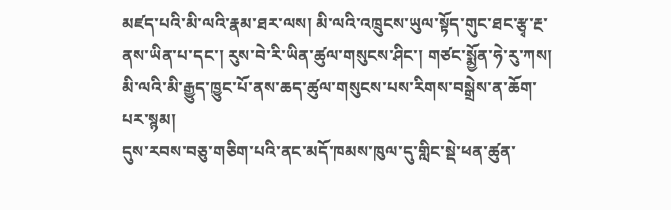མཛད་པའི་མི་ལའི་རྣམ་ཐར་ལས། མི་ལའི་འཁྲུངས་ཡུལ་སྟོད་གུང་ཐང་རྩྭ་རྔ་ནས་ཡིན་པ་དང་། རུས་བེ་རི་ཡིན་ཚུལ་གསུངས་ཤིང་། གཙང་སྨྱོན་ཧེ་རུ་ཀས། མི་ལའི་མི་རྒྱུད་ཁྱུང་པོ་ནས་ཆད་ཚུལ་གསུངས་པས་རིགས་བསྒྲེས་ན་ཆོག་པར་སྙམ།
དུས་རབས་བཅུ་གཅིག་པའི་ནང་མདོ་ཁམས་ཁུལ་དུ་གླིང་སྡེ་ཕན་ཚུན་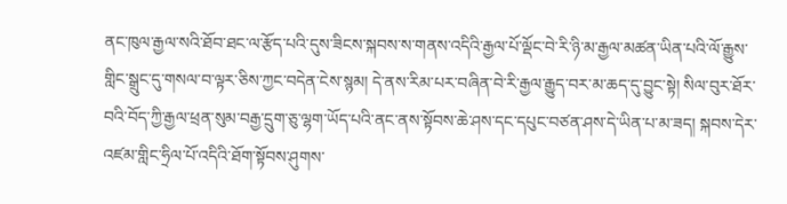ནང་ཁུལ་རྒྱལ་སའི་ཐོབ་ཐང་ལ་རྩོད་པའི་དུས་ཟིངས་སྐབས་ས་གནས་འདིའི་རྒྱལ་པོ་ལྡོང་བེ་རི་ཉི་མ་རྒྱལ་མཚན་ཡིན་པའི་ལོ་རྒྱུས་གླིང་སྒྲུང་དུ་གསལ་བ་ལྟར་ཅིས་ཀྱང་བདེན་ངེས་སྙམ། དེ་ནས་རིམ་པར་བཞིན་བེ་རི་རྒྱལ་རྒྱུད་བར་མ་ཆད་དུ་བྱུང་སྟེ། སིལ་བུར་ཐོར་བའི་བོད་ཀྱི་རྒྱལ་ཕྲན་སུམ་བརྒྱ་དྲུག་ཅུ་ལྷག་ཡོད་པའི་ནང་ནས་སྟོབས་ཆེ་ཤས་དང་དཔུང་བཙན་ཤས་དེ་ཡིན་པ་མ་ཟད། སྐབས་དེར་འཛམ་གླིང་ཧྲིལ་པོ་འདིའི་ཐོག་སྟོབས་ཤུགས་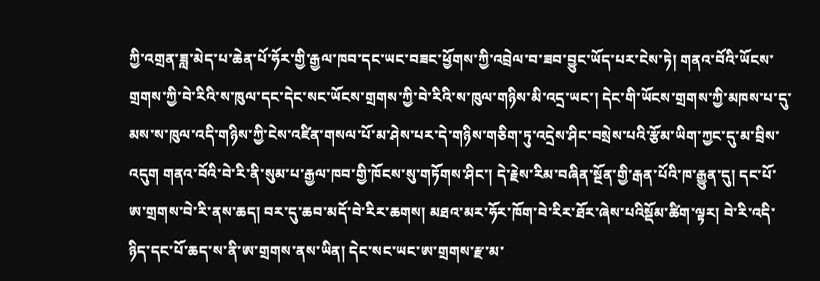ཀྱི་འགྲན་ཟླ་མེད་པ་ཆེན་པོ་ཧོར་གྱི་རྒྱལ་ཁབ་དང་ཡང་བཟང་ཕྱོགས་ཀྱི་འབྲེལ་བ་ཟབ་བྱུང་ཡོད་པར་ངེས་ཏེ། གནའ་བོའི་ཡོངས་གྲགས་ཀྱི་བེ་རིའི་ས་ཁུལ་དང་དེང་སང་ཡོངས་གྲགས་ཀྱི་བེ་རིའི་ས་ཁུལ་གཉིས་མི་འདྲ་ཡང་། དེང་གི་ཡོངས་གྲགས་ཀྱི་མཁས་པ་དུ་མས་ས་ཁུལ་འདི་གཉིས་ཀྱི་ངེས་འཛིན་གསལ་པོ་མ་ཤེས་པར་དེ་གཉིས་གཅིག་ཏུ་འདྲེས་ཤིང་བསྲེས་པའི་རྩོམ་ཡིག་ཀྱང་དུ་མ་བྲིས་འདུག གནའ་བོའི་བེ་རི་ནི་སུམ་པ་རྒྱལ་ཁབ་གྱི་ཁོངས་སུ་གཏོགས་ཤིང་། དེ་རྗེས་རིམ་བཞིན་སྔོན་གྱི་རྒན་པོའི་ཁ་རྒྱུན་དུ། དང་པོ་ཨ་གྲགས་བེ་རི་ནས་ཆད། བར་དུ་ཆབ་མདོ་བེ་རིར་ཆགས། མཐའ་མར་ཧོར་ཁོག་བེ་རིར་ཐོར་ཞེས་པའིསྡོམ་ཚིག་ལྟར། བེ་རི་འདི་ཉིད་དང་པོ་ཆད་ས་ནི་ཨ་གྲགས་ནས་ཡིན། དེང་སང་ཡང་ཨ་གྲགས་རྫ་མ་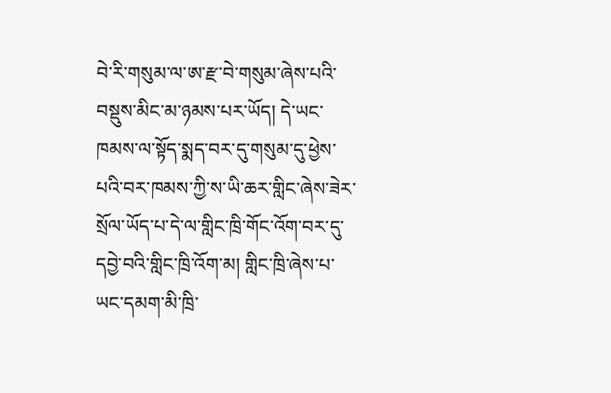བེ་རི་གསུམ་ལ་ཨ་རྫ་བེ་གསུམ་ཞེས་པའི་བསྡུས་མིང་མ་ཉམས་པར་ཡོད། དེ་ཡང་ཁམས་ལ་སྟོད་སྨད་བར་དུ་གསུམ་དུ་ཕྱེས་པའི་བར་ཁམས་ཀྱི་ས་ཡི་ཆར་གླིང་ཞེས་ཟེར་སྲོལ་ཡོད་པ་དེ་ལ་གླིང་ཁྲི་གོང་འོག་བར་དུ་དབྱེ་བའི་གླིང་ཁྲི་འོག་མ། གླིང་ཁྲི་ཞེས་པ་ཡང་དམག་མི་ཁྲི་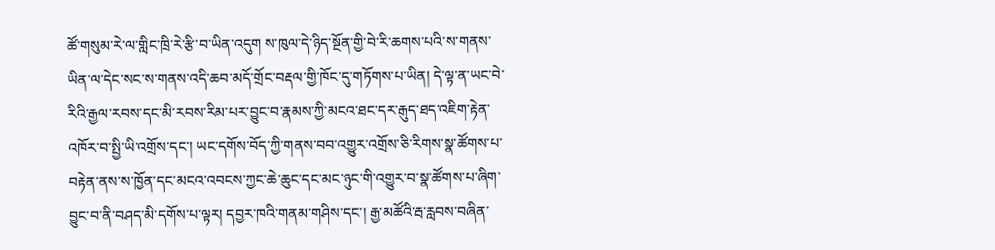ཚོ་གསུམ་རེ་ལ་གླིང་ཁྲི་རེ་རྩི་བ་ཡིན་འདུག ས་ཁུལ་དེ་ཉིད་སྔོན་གྱི་བེ་རི་ཆགས་པའི་ས་གནས་ཡིན་ལ་དེང་སང་ས་གནས་འདི་ཆབ་མདོ་གྲོང་བརྡལ་གྱི་ཁོང་དུ་གཏོགས་པ་ཡིན། དེ་ལྟ་ན་ཡང་བེ་རིའི་རྒྱལ་རབས་དང་མི་རབས་རིམ་པར་བྱུང་བ་རྣམས་ཀྱི་མངའ་ཐང་དར་རྒུད་ཐད་འཇིག་རྟེན་འཁོར་བ་སྤྱི་ཡི་འགྲོས་དང་། ཡང་དགོས་བོད་ཀྱི་གནས་བབ་འགྱུར་འགྲོས་ཅི་རིགས་སྣ་ཚོགས་པ་བརྟེན་ནས་ས་ཁྱོན་དང་མངའ་འབངས་ཀྱང་ཆེ་ཆུང་དང་མང་ཉུང་གི་འགྱུར་བ་སྣ་ཚོགས་པ་ཞིག་བྱུང་བ་ནི་བཤད་མི་དགོས་པ་ལྟར། དབྱར་ཁའི་གནམ་གཤིས་དང་། རྒྱ་མཚོའི་རྦ་རླབས་བཞིན་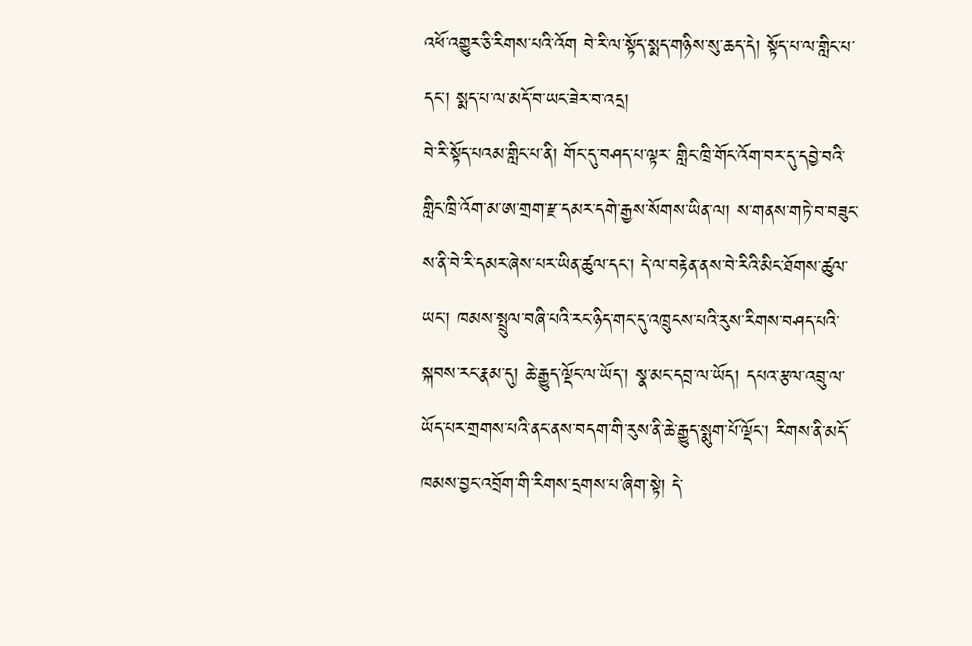འཕོ་འགྱུར་ཅི་རིགས་པའི་འོག བེ་རི་ལ་སྟོད་སྨད་གཉིས་སུ་ཆད་དེ། སྟོད་པ་ལ་གླིང་པ་དང་། སྨད་པ་ལ་མདོ་བ་ཡང་ཟེར་བ་འདྲ།
བེ་རི་སྟོད་པའམ་གླིང་པ་ནི། གོང་དུ་བཤད་པ་ལྟར་ གླིང་ཁྲི་གོང་འོག་བར་དུ་དབྱེ་བའི་གླིང་ཁྲི་འོག་མ་ཨ་གྲག་རྫ་དམར་དགེ་རྒྱས་སོགས་ཡིན་ལ། ས་གནས་གཏེ་བ་བཟུང་ས་ནི་བེ་རི་དམར་ཞེས་པར་ཡིན་ཚུལ་དང་། དེ་ལ་བརྟེན་ནས་བེ་རིའི་མིང་ཐོགས་ཚུལ་ཡང་། ཁམས་སྤྲུལ་བཞི་པའི་རང་ཉིད་གང་དུ་འཁྲུངས་པའི་རུས་རིགས་བཤད་པའི་སྐབས་རང་རྣམ་དུ། ཆེ་རྒྱུད་ལྡོང་ལ་ཡོད་། སྣ་མང་དབྲ་ལ་ཡོད། དཔའ་རྩལ་འབྲུ་ལ་ཡོད་པར་གྲགས་པའི་ནང་ནས་བདག་གི་རུས་ནི་ཆེ་རྒྱུད་སྨུག་པོ་ལྡོང་། རིགས་ནི་མདོ་ཁམས་བྱང་འབྲོག་གི་རིགས་དྲགས་པ་ཞིག་སྟེ། དེ་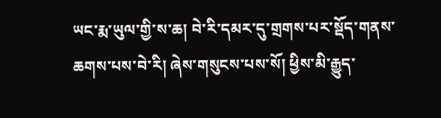ཡང་རྨ་ཡུལ་གྱི་ས་ཆ། བེ་རི་དམར་དུ་གྲགས་པར་སྡོད་གནས་ཆགས་པས་བེ་རི། ཞེས་གསུངས་པས་སོ། ཕྱིས་མི་རྒྱུད་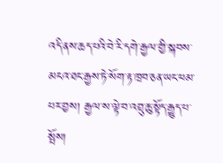འདི་ནས་ཆད་པའི་བེ་རི་དགེ་རྒྱལ་གྱི་སྐབས་མངའ་ཐང་རྒྱས་ཏེ་སོག་རྟ་ཁྲབ་ཅན་ཡང་ཕམ་པར་བྱས། རྒྱལ་ས་ལྟེ་བ་འབྲུ་ཆུ་སྟོད་རྒྱུད་པ་སྤོས།